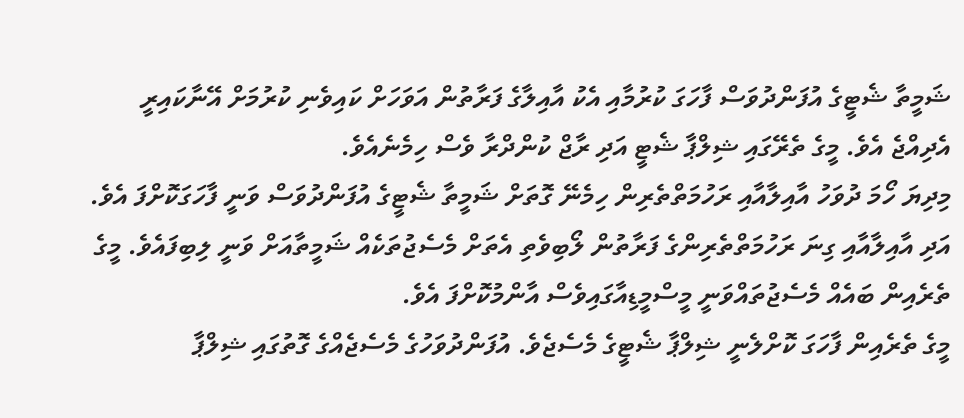ޝަމީތާ ޝެޓީގެ އުފަންދުވަސް ފާހަގަ ކުރުމާއި އެކު އާއިލާގެ ފަރާތުން އަވަހަށް ކައިވެނި ކުރުމަށް އޭނާކައިރީ އެދިއްޖެ އެވެ. މީގެ ތެރޭގައި ޝިލްޕާ ޝެޓީ އަދި ރާޖް ކުންދްރާ ވެސް ހިމެނެއެވެ.
މިދިޔަ ހޯމަ ދުވަހު އާއިލާއާއި ރަހުމަތްތެރިން ހިމެނޭ ގޮތަށް ޝަމީތާ ޝެޓީގެ އުފަންދުވަސް ވަނީ ފާހަގަކޮށްފަ އެވެ. އަދި އާއިލާއާއި ގިނަ ރަހުމަތްތެރިންގެ ފަރާތުން ލޯބިވެތި އެތަށް މެސެޖުތަކެއް ޝަމީތާއަށް ވަނީ ލިބިފައެވެ. މީގެ ތެރެއިން ބައެއް މެސެޖުތައްވަނީ މީސްމީޑިއާގައިވެސް އާންމުކޮށްފަ އެވެ.
މީގެ ތެރެއިން ފާހަގަ ކޮށްލެނީ ޝިލްޕާ ޝެޓީގެ މެސެޖެވެ. އުފަންދުވަހުގެ މެސެޖެއްގެ ގޮތުގައި ޝިލްޕާ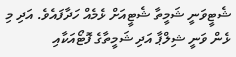ޝެޓީވަނީ ޝަމީތާ ޝެޓީއަށް ޅެމެއް ހަދާފައެވެ. އަދި މި ޅެން ވަނީ ޝިލްޕާ އަދި ޝަމީތާގެ ފޮޓޯއަކާއި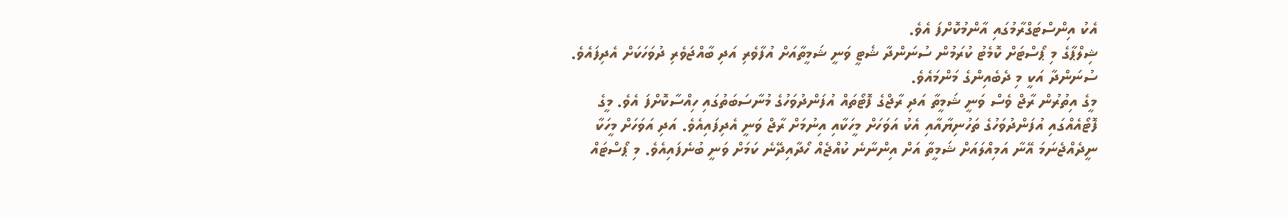އެކު އިންސްޓަގްރާމުގައި އާންމުކޮށްފަ އެވެ.
ޝިލްޕާގެ މި ޕޯސްޓަށް ކޮމެޓު ކުރަމުން ސުނަންދާ ޝެޓީ ވަނީ ޝަމީތާއަށް އުފާވެރި އަދި ބާއްޖަވެރި ދުވަހަކަށް އެދިފައެވެ. ސުނަންދާ އަކީ މި ދެބެއިންގެ މަންމައެވެ.
މީގެ އިތުރުން ރާޖް ވެސް ވަނީ ޝަމީތާ އަދި ރާޖްގެ ފޮޓޯތައް އުފަންދުވަހުގެ މުނާސަބަތުގައި ހިއްސާކޮށްފަ އެވެ. މީގެ ފޮޓޯއެއްގައި އުފަންދުވަހުގެ ތަހުނިޔާއާއި އެކު އަވަހަށް މީހަކާއި އިނުމަށް ރާޖް ވަނީ އެދިފައިއެވެ. އަދި އަވަހަށް މީހަކާ ނީދެއްޖެނަމަ އޭނާ އަމިއްލައަށް ޝަމީތާ އަށް އިންނާނެ ކުއްޖެއް ހޯދާއިދޭނެ ކަމަށް ވަނީ ބުނެފައިއެވެ. މި ޕޯސްޓައް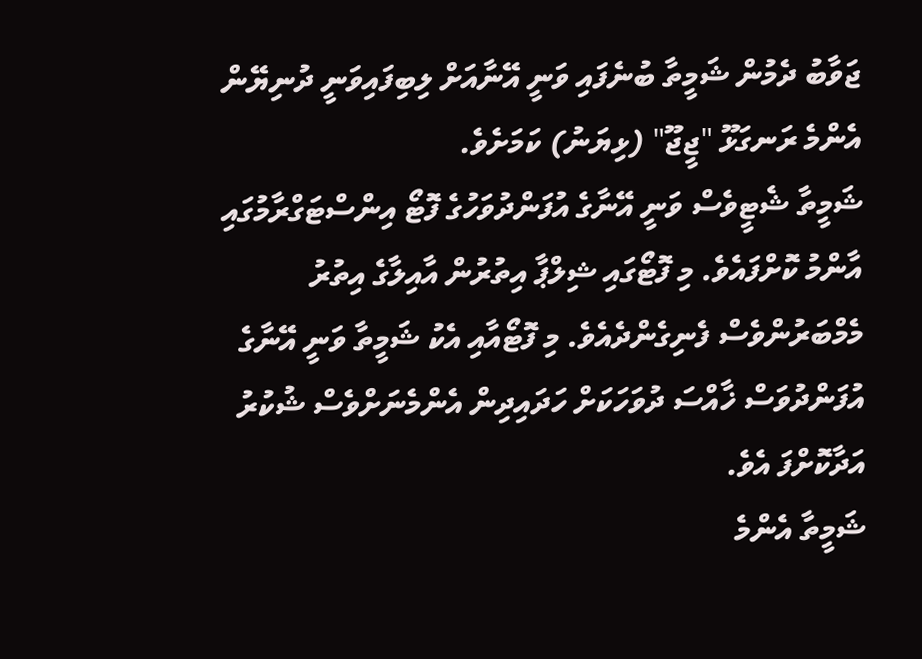ޖަވާބު ދެމުން ޝަމީތާ ބުނެފައި ވަނީ އޭނާއަށް ލިބިފައިވަނީ ދުނިޔޭން އެންމެ ރަނގަޅޫ "ޖީޖޫ" (ޅިޔަނު) ކަމަށެވެ.
ޝަމީތާ ޝެޓީވެސް ވަނީ އޭނާގެ އުފަންދުވަހުގެ ފޮޓޯ އިންސްޓަގްރާމުގައި އާންމު ކޮށްފައެވެ. މި ފޮޓޯގައި ޝިލްޕާ އިތުރުން އާއިލާގެ އިތުރު މެމްބަރުންވެސް ފެނިގެންދެއެވެ. މި ފޮޓޯއާއި އެކު ޝަމީތާ ވަނީ އޭނާގެ އުފަންދުވަސް ޚާއްސަ ދުވަހަކަށް ހަދައިދިން އެންމެނަށްވެސް ޝުކުރު އަދާކޮށްފަ އެވެ.
ޝަމީތާ އެންމެ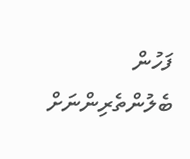ފަހުން ބެލުންތެރިންނަށް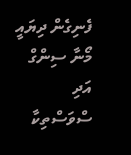ފެނިގެން ދިޔައީ މޯނާ ސިންގް އަދި ސްވަސްތިކާ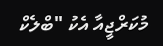މުކަރްޖީއާ އެކު "ބްލެކް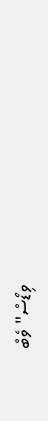ވިޑޯސް" ވެބް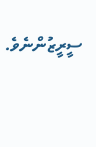ސީރީޒުންނެވެ.